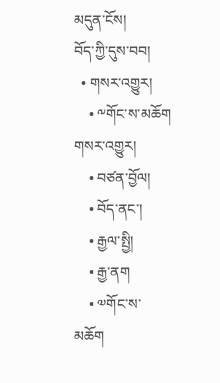མདུན་ངོས།
བོད་ཀྱི་དུས་བབ།
  • གསར་འགྱུར།
    • ༸གོང་ས་མཆོག གསར་འགྱུར།
    • བཙན་བྱོལ།
    • བོད་ནང་།
    • རྒྱལ་སྤྱི།
    • རྒྱ་ནག
    • ༧གོང་ས་མཆོག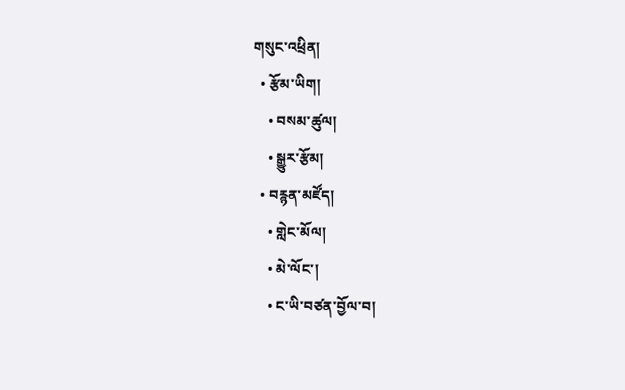གསུང་འཕྲིན།
  • རྩོམ་ཡིག།
    • བསམ་ཚུལ།
    • སྒྱུར་རྩོམ།
  • བརྙན་མཛོད།
    • གླེང་མོལ།
    • མེ་ལོང་།
    • ང་ཡི་བཙན་བྱོལ་བ།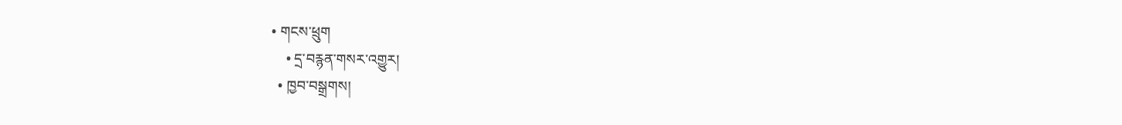• གངས་ཕྲུག
    • དྲ་བརྙན་གསར་འགྱུར།
  • ཁྱབ་བསྒྲགས།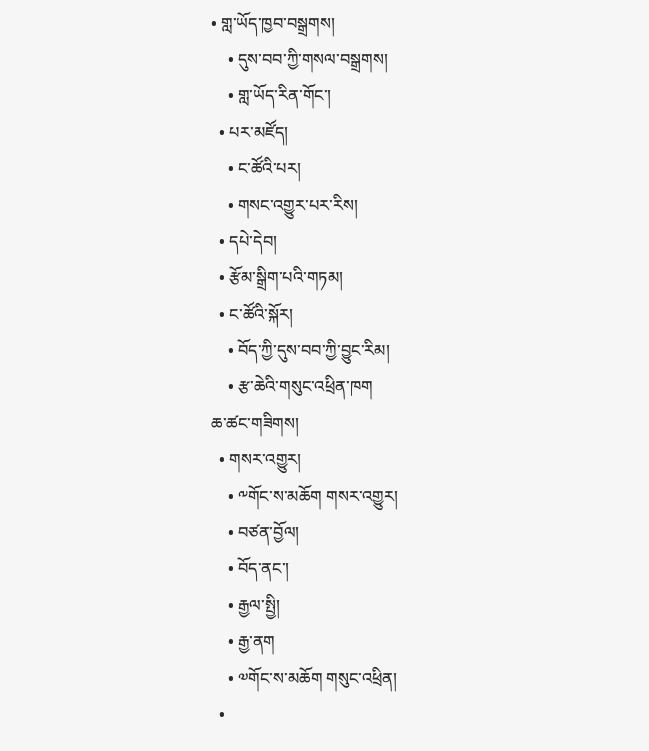• གླ་ཡོད་ཁྱབ་བསྒྲགས།
    • དུས་བབ་ཀྱི་གསལ་བསྒྲགས།
    • གླ་ཡོད་རིན་གོང་།
  • པར་མཛོད།
    • ང་ཚོའི་པར།
    • གསང་འགྱུར་པར་རིས།
  • དཔེ་དེབ།
  • རྩོམ་སྒྲིག་པའི་གཏམ།
  • ང་ཚོའི་སྐོར།
    • བོད་ཀྱི་དུས་བབ་ཀྱི་བྱུང་རིམ།
    • རྩ་ཆེའི་གསུང་འཕྲིན་ཁག
ཆ་ཚང་གཟིགས།
  • གསར་འགྱུར།
    • ༸གོང་ས་མཆོག གསར་འགྱུར།
    • བཙན་བྱོལ།
    • བོད་ནང་།
    • རྒྱལ་སྤྱི།
    • རྒྱ་ནག
    • ༧གོང་ས་མཆོག གསུང་འཕྲིན།
  •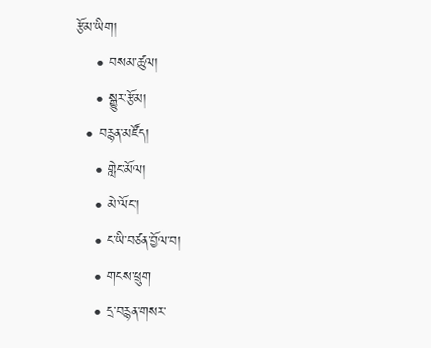རྩོམ་ཡིག།
    • བསམ་ཚུལ།
    • སྒྱུར་རྩོམ།
  • བརྙན་མཛོད།
    • གླེང་མོལ།
    • མེ་ལོང་།
    • ང་ཡི་བཙན་བྱོལ་བ།
    • གངས་ཕྲུག
    • དྲ་བརྙན་གསར་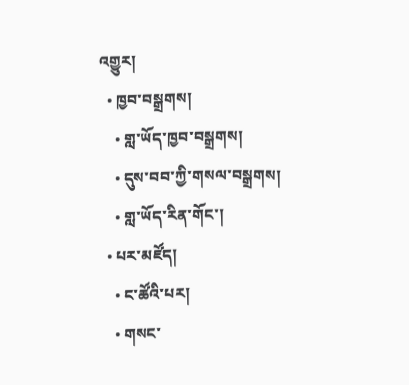འགྱུར།
  • ཁྱབ་བསྒྲགས།
    • གླ་ཡོད་ཁྱབ་བསྒྲགས།
    • དུས་བབ་ཀྱི་གསལ་བསྒྲགས།
    • གླ་ཡོད་རིན་གོང་།
  • པར་མཛོད།
    • ང་ཚོའི་པར།
    • གསང་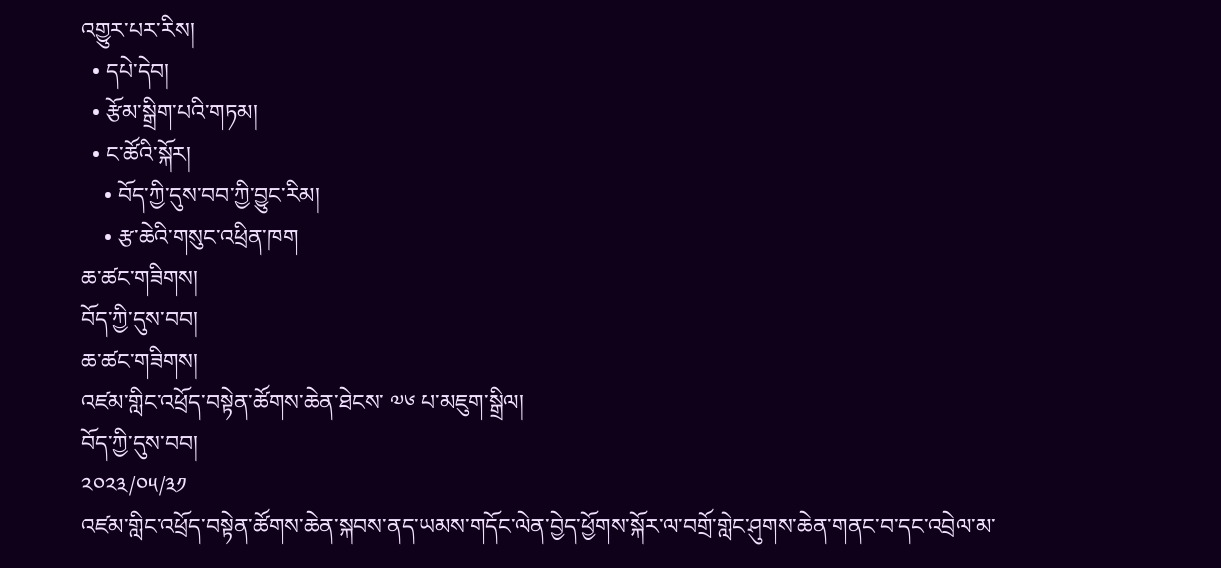འགྱུར་པར་རིས།
  • དཔེ་དེབ།
  • རྩོམ་སྒྲིག་པའི་གཏམ།
  • ང་ཚོའི་སྐོར།
    • བོད་ཀྱི་དུས་བབ་ཀྱི་བྱུང་རིམ།
    • རྩ་ཆེའི་གསུང་འཕྲིན་ཁག
ཆ་ཚང་གཟིགས།
བོད་ཀྱི་དུས་བབ།
ཆ་ཚང་གཟིགས།
འཛམ་གླིང་འཕྲོད་བསྟེན་ཚོགས་ཆེན་ཐེངས་ ༧༦ པ་མཇུག་སྒྲིལ།
བོད་ཀྱི་དུས་བབ།
༢༠༢༣/༠༥/༣༡
འཛམ་གླིང་འཕྲོད་བསྟེན་ཚོགས་ཆེན་སྐབས་ནད་ཡམས་གདོང་ལེན་བྱེད་ཕྱོགས་སྐོར་ལ་བགྲོ་གླེང་ཤུགས་ཆེན་གནང་བ་དང་འབྲེལ་མ་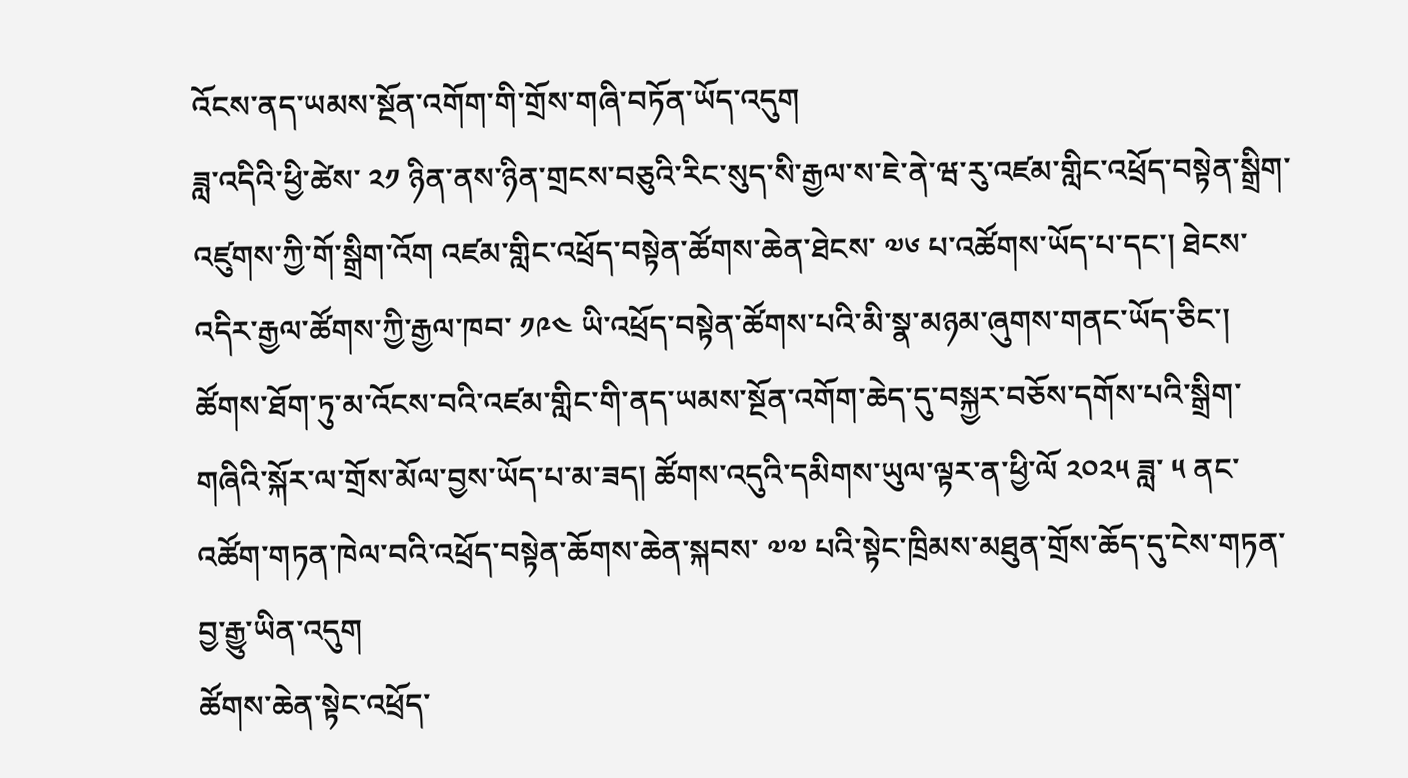འོངས་ནད་ཡམས་སྔོན་འགོག་གི་གྲོས་གཞི་བཏོན་ཡོད་འདུག
ཟླ་འདིའི་ཕྱི་ཚེས་ ༢༡ ཉིན་ནས་ཉིན་གྲངས་བཅུའི་རིང་སུད་སི་རྒྱལ་ས་ཇེ་ནེ་ཝ་རུ་འཛམ་གླིང་འཕྲོད་བསྟེན་སྒྲིག་འཛུགས་ཀྱི་གོ་སྒྲིག་འོག འཛམ་གླིང་འཕྲོད་བསྟེན་ཚོགས་ཆེན་ཐེངས་ ༧༦ པ་འཚོགས་ཡོད་པ་དང་། ཐེངས་འདིར་རྒྱལ་ཚོགས་ཀྱི་རྒྱལ་ཁབ་ ༡༩༤ ཡི་འཕྲོད་བསྟེན་ཚོགས་པའི་མི་སྣ་མཉམ་ཞུགས་གནང་ཡོད་ཅིང་། ཚོགས་ཐོག་ཏུ་མ་འོངས་བའི་འཛམ་གླིང་གི་ནད་ཡམས་སྔོན་འགོག་ཆེད་དུ་བསྐྱར་བཅོས་དགོས་པའི་སྒྲིག་གཞིའི་སྐོར་ལ་གྲོས་མོལ་བྱས་ཡོད་པ་མ་ཟད། ཚོགས་འདུའི་དམིགས་ཡུལ་ལྟར་ན་ཕྱི་ལོ ༢༠༢༥ ཟླ་ ༥ ནང་འཚོག་གཏན་ཁེལ་བའི་འཕྲོད་བསྟེན་ཆོགས་ཆེན་སྐབས་ ༧༧ པའི་སྟེང་ཁྲིམས་མཐུན་གྲོས་ཆོད་དུ་ངེས་གཏན་བྱ་རྒྱུ་ཡིན་འདུག
ཚོགས་ཆེན་སྟེང་འཕྲོད་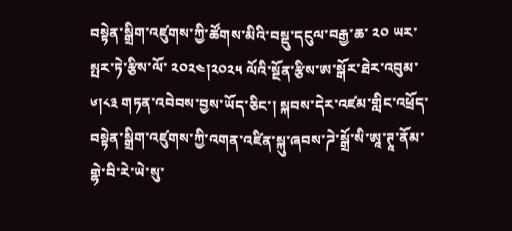བསྟེན་སྒྲིག་འཛུགས་ཀྱི་ཚོགས་མིའི་བསྡུ་དངུལ་བརྒྱ་ཆ་ ༢༠ ཡར་སྤར་ཏེ་རྩིས་ལོ་ ༢༠༢༤།༢༠༢༥ ལོའི་སྔོན་རྩིས་ཨ་སྒོར་ཐེར་འབུམ་ ༦།༨༣ གཏན་འབེབས་བྱས་ཡོད་ཅིང་། སྐབས་དེར་འཛམ་གླིང་འཕྲོད་བསྟེན་སྒྲིག་འཛུགས་ཀྱི་འགན་འཛིན་སྐུ་ཞབས་ཌེ་སྒྲོ་སི་ཨཱ་ཊཱ་ནོམ་གྷེ་བི་རེ་ཡེ་སུ་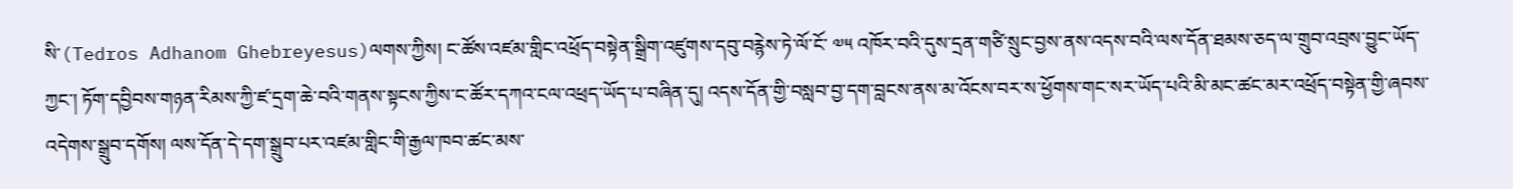སི་(Tedros Adhanom Ghebreyesus)ལགས་ཀྱིས། ང་ཚོས་འཛམ་གླིང་འཕྲོད་བསྟེན་སྒྲིག་འཛུགས་དབུ་བརྙེས་ཏེ་ལོ་ངོ་ ༧༥ འཁོར་བའི་དུས་དྲན་གཙི་སྲུང་བྱས་ནས་འདས་བའི་ལས་དོན་ཐམས་ཅད་ལ་གྲུབ་འབྲས་བྱུང་ཡོད་ཀྱང་། ཏོག་དབྱིབས་གཉན་རིམས་ཀྱི་ཛ་དྲག་ཆེ་བའི་གནས་སྟངས་ཀྱིས་ང་ཚོར་དཀའ་ངལ་འཕྲད་ཡོད་པ་བཞིན་དུ། འདས་དོན་གྱི་བསླབ་བྱ་དག་བླངས་ནས་མ་འོངས་བར་ས་ཕྱོགས་གང་སར་ཡོད་པའི་མི་མང་ཚང་མར་འཕྲོད་བསྟེན་གྱི་ཞབས་འདེགས་སྒྲུབ་དགོས། ལས་དོན་དེ་དག་སྒྲུབ་པར་འཛམ་གླིང་གི་རྒྱལ་ཁབ་ཚང་མས་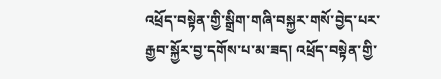འཕྲོད་བསྟེན་གྱི་སྒྲིག་གཞི་བསྐྱར་གསོ་བྱེད་པར་རྒྱབ་སྐྱོར་བྱ་དགོས་པ་མ་ཟད། འཕྲོད་བསྟེན་གྱི་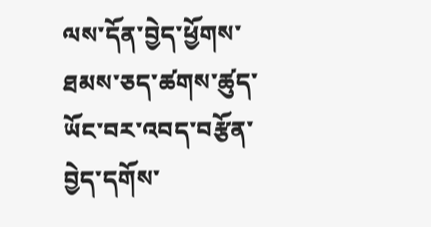ལས་དོན་བྱེད་ཕྱོགས་ཐམས་ཅད་ཚགས་ཚུད་ཡོང་བར་འབད་བརྩོན་བྱེད་དགོས་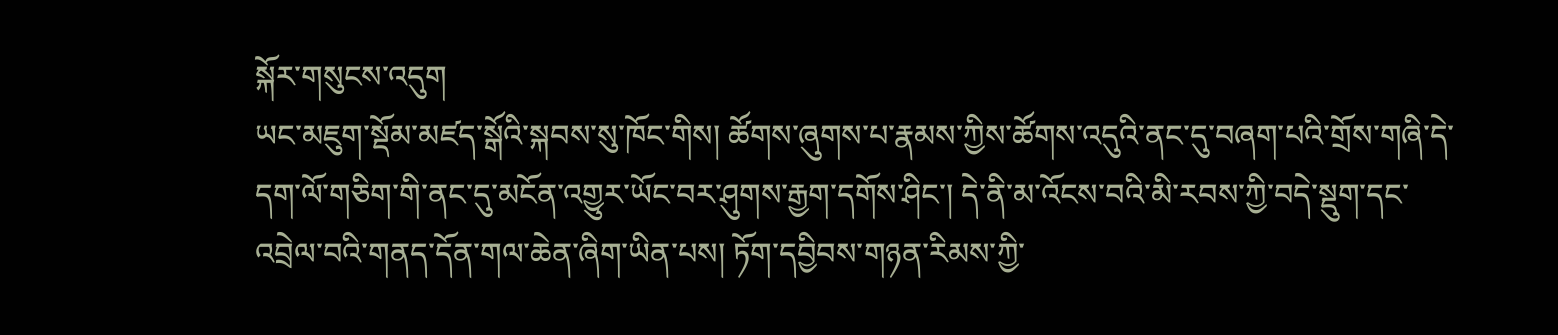སྐོར་གསུངས་འདུག
ཡང་མཇུག་སྡོམ་མཛད་སྒོའི་སྐབས་སུ་ཁོང་གིས། ཚོགས་ཞུགས་པ་རྣམས་ཀྱིས་ཚོགས་འདུའི་ནང་དུ་བཞག་པའི་གྲོས་གཞི་དེ་དག་ལོ་གཅིག་གི་ནང་དུ་མངོན་འགྱུར་ཡོང་བར་ཤུགས་རྒྱག་དགོས་ཤིང་། དེ་ནི་མ་འོངས་བའི་མི་རབས་ཀྱི་བདེ་སྡུག་དང་འབྲེལ་བའི་གནད་དོན་གལ་ཆེན་ཞིག་ཡིན་པས། ཏོག་དབྱིབས་གཉན་རིམས་ཀྱི་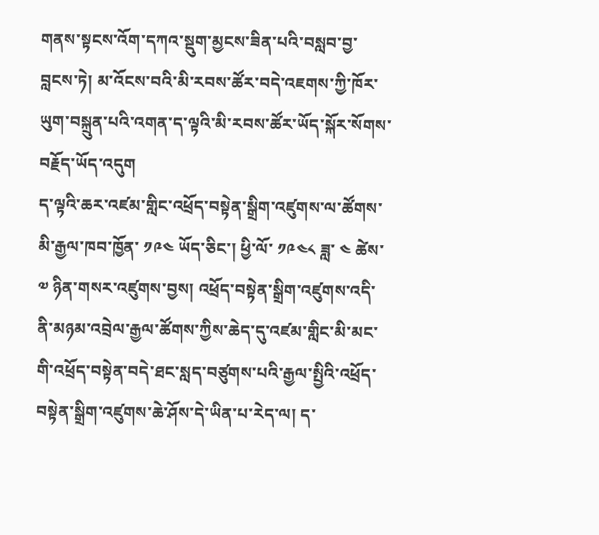གནས་སྟངས་འོག་དཀའ་སྡུག་མྱངས་ཟིན་པའི་བསླབ་བྱ་བླངས་ཏེ། མ་འོངས་བའི་མི་རབས་ཚོར་བདེ་འཇགས་ཀྱི་ཁོར་ཡུག་བསྐྲུན་པའི་འགན་ད་ལྟའི་མི་རབས་ཚོར་ཡོད་སྐོར་སོགས་བརྗོད་ཡོད་འདུག
ད་ལྟའི་ཆར་འཛམ་གླིང་འཕྲོད་བསྟེན་སྒྲིག་འཛུགས་ལ་ཚོགས་མི་རྒྱལ་ཁབ་ཁྱོན་ ༡༩༤ ཡོད་ཅིང་། ཕྱི་ལོ་ ༡༩༤༨ ཟླ་ ༤ ཚེས་ ༧ ཉིན་གསར་འཛུགས་བྱས། འཕྲོད་བསྟེན་སྒྲིག་འཛུགས་འདི་ནི་མཉམ་འབྲེལ་རྒྱལ་ཚོགས་ཀྱིས་ཆེད་དུ་འཛམ་གླིང་མི་མང་གི་འཕྲོད་བསྟེན་བདེ་ཐང་སླད་བཙུགས་པའི་རྒྱལ་སྤྱིའི་འཕྲོད་བསྟེན་སྒྲིག་འཛུགས་ཆེ་ཤོས་དེ་ཡིན་པ་རེད་ལ། ད་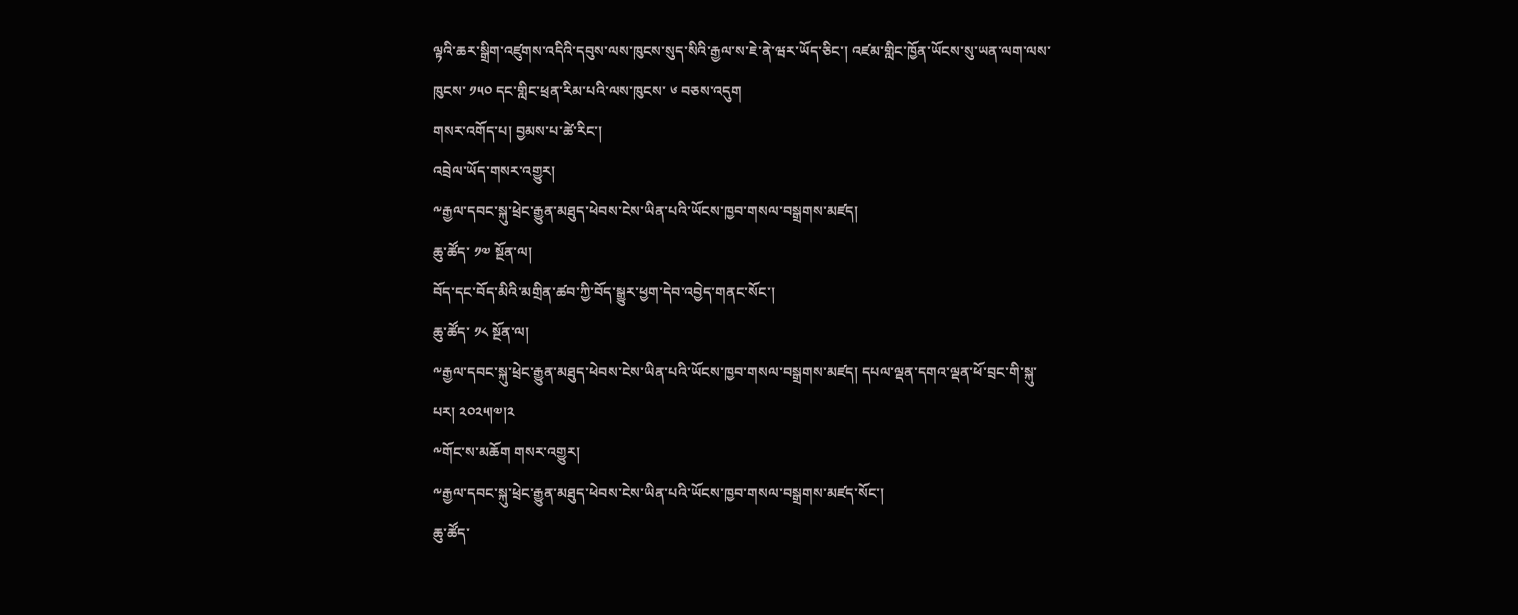ལྟའི་ཆར་སྒྲིག་འཛུགས་འདིའི་དབུས་ལས་ཁུངས་སུད་སིའི་རྒྱལ་ས་ཇེ་ནེ་ཝར་ཡོད་ཅིང་། འཛམ་གླིང་ཁྱོན་ཡོངས་སུ་ཡན་ལག་ལས་ཁུངས་ ༡༥༠ དང་གླིང་ཕྲན་རིམ་པའི་ལས་ཁུངས་ ༦ བཅས་འདུག
གསར་འགོད་པ། བྱམས་པ་ཚེ་རིང་།
འབྲེལ་ཡོད་གསར་འགྱུར།
༸རྒྱལ་དབང་སྐུ་ཕྲེང་རྒྱུན་མཐུད་ཕེབས་ངེས་ཡིན་པའི་ཡོངས་ཁྱབ་གསལ་བསྒྲགས་མཛད།
ཆུ་ཚོད་ ༡༧ སྔོན་ལ།
བོད་དང་བོད་མིའི་མགྲིན་ཚབ་ཀྱི་བོད་སྒྱུར་ཕྱག་དེབ་འབྱེད་གནང་སོང་།
ཆུ་ཚོད་ ༡༨ སྔོན་ལ།
༸རྒྱལ་དབང་སྐུ་ཕྲེང་རྒྱུན་མཐུད་ཕེབས་ངེས་ཡིན་པའི་ཡོངས་ཁྱབ་གསལ་བསྒྲགས་མཛད། དཔལ་ལྡན་དགའ་ལྡན་ཕོ་བྲང་གི་སྐུ་པར། ༢༠༢༥།༧།༢
༸གོང་ས་མཆོག གསར་འགྱུར།
༸རྒྱལ་དབང་སྐུ་ཕྲེང་རྒྱུན་མཐུད་ཕེབས་ངེས་ཡིན་པའི་ཡོངས་ཁྱབ་གསལ་བསྒྲགས་མཛད་སོང་།
ཆུ་ཚོད་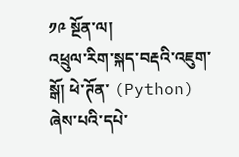༡༩ སྔོན་ལ།
འཕྲུལ་རིག་སྐད་བརྡའི་འཇུག་སྒོ། ཕེ་ཊོན་ (Python) ཞེས་པའི་དཔེ་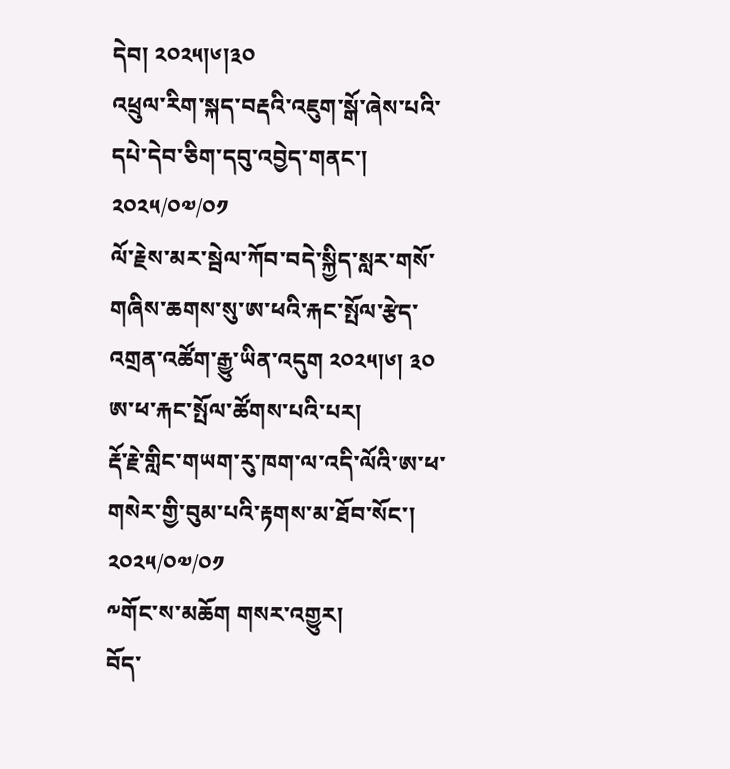དེབ། ༢༠༢༥།༦།༣༠
འཕྲུལ་རིག་སྐད་བརྡའི་འཇུག་སྒོ་ཞེས་པའི་དཔེ་དེབ་ཅིག་དབུ་འབྱེད་གནང་།
༢༠༢༥/༠༧/༠༡
ལོ་རྗེས་མར་སྦེལ་ཀོབ་བདེ་སྐྱིད་སླར་གསོ་གཞིས་ཆགས་སུ་ཨ་ཕའི་རྐང་སྤོལ་རྩེད་འགྲན་འཚོག་རྒྱུ་ཡིན་འདུག ༢༠༢༥།༦། ༣༠ ཨ་ཕ་རྐང་སྤོལ་ཚོགས་པའི་པར།
རྡོ་རྗེ་གླིང་གཡག་རུ་ཁག་ལ་འདི་ལོའི་ཨ་ཕ་གསེར་གྱི་བུམ་པའི་རྟགས་མ་ཐོབ་སོང་།
༢༠༢༥/༠༧/༠༡
༸གོང་ས་མཆོག གསར་འགྱུར།
བོད་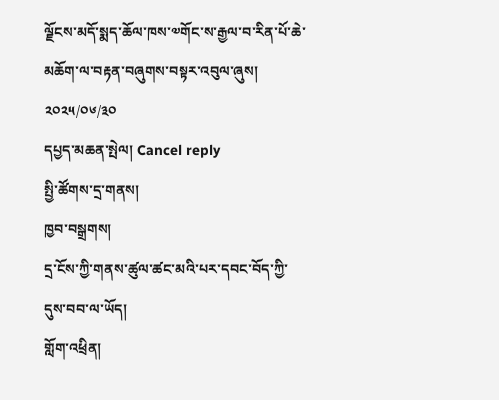ལྗོངས་མདོ་སྨད་ཆོལ་ཁས་༧གོང་ས་རྒྱལ་བ་རིན་པོ་ཆེ་མཆོག་ལ་བརྟན་བཞུགས་བསྟར་འབུལ་ཞུས།
༢༠༢༥/༠༦/༣༠
དཔྱད་མཆན་སྤེལ། Cancel reply
སྤྱི་ཚོགས་དྲ་གནས།
ཁྱབ་བསྒྲགས།
དྲ་ངོས་ཀྱི་གནས་ཚུལ་ཚང་མའི་པར་དབང་བོད་ཀྱི་དུས་བབ་ལ་ཡོད།
གློག་འཕྲིན།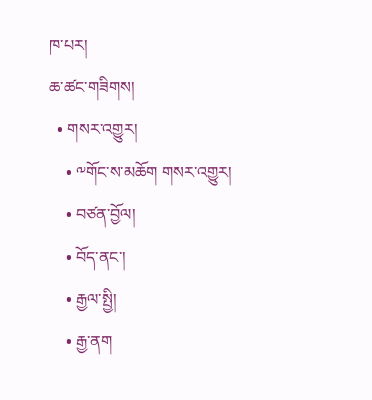ཁ་པར།
ཆ་ཚང་གཟིགས།
  • གསར་འགྱུར།
    • ༸གོང་ས་མཆོག གསར་འགྱུར།
    • བཙན་བྱོལ།
    • བོད་ནང་།
    • རྒྱལ་སྤྱི།
    • རྒྱ་ནག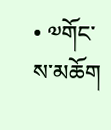• ༧གོང་ས་མཆོག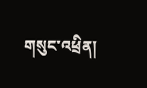གསུང་འཕྲིན།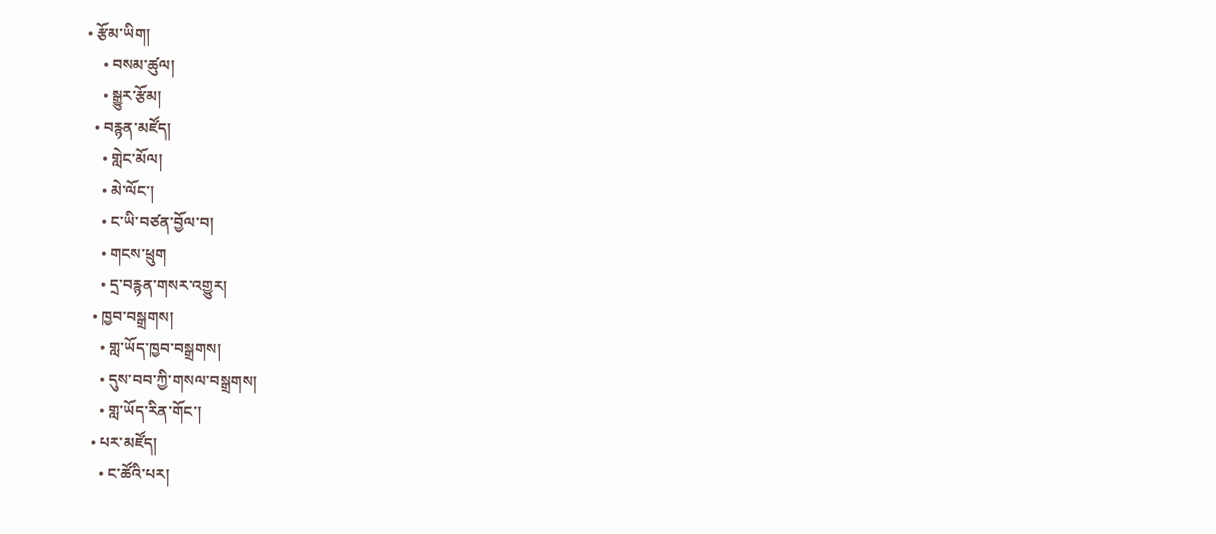• རྩོམ་ཡིག།
    • བསམ་ཚུལ།
    • སྒྱུར་རྩོམ།
  • བརྙན་མཛོད།
    • གླེང་མོལ།
    • མེ་ལོང་།
    • ང་ཡི་བཙན་བྱོལ་བ།
    • གངས་ཕྲུག
    • དྲ་བརྙན་གསར་འགྱུར།
  • ཁྱབ་བསྒྲགས།
    • གླ་ཡོད་ཁྱབ་བསྒྲགས།
    • དུས་བབ་ཀྱི་གསལ་བསྒྲགས།
    • གླ་ཡོད་རིན་གོང་།
  • པར་མཛོད།
    • ང་ཚོའི་པར།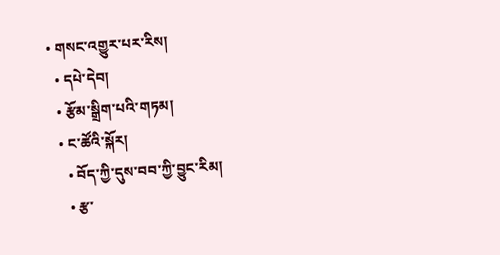• གསང་འགྱུར་པར་རིས།
  • དཔེ་དེབ།
  • རྩོམ་སྒྲིག་པའི་གཏམ།
  • ང་ཚོའི་སྐོར།
    • བོད་ཀྱི་དུས་བབ་ཀྱི་བྱུང་རིམ།
    • རྩ་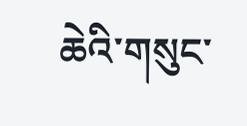ཆེའི་གསུང་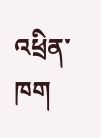འཕྲིན་ཁག